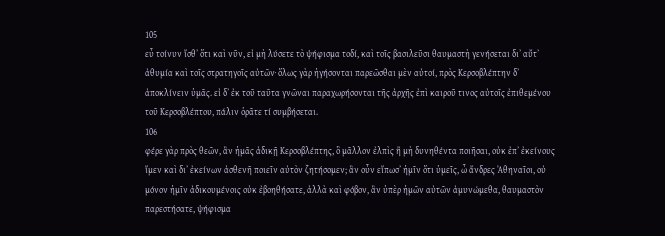105
εὖ τοίνυν ἴσθʼ ὅτι καὶ νῦν, εἰ μὴ λύσετε τὸ ψήφισμα τοδί, καὶ τοῖς βασιλεῦσι θαυμαστὴ γενήσεται διʼ αὔτʼ ἀθυμία καὶ τοῖς στρατηγοῖς αὐτῶν· ὅλως γὰρ ἡγήσονται παρεῶσθαι μὲν αὐτοί, πρὸς Κερσοβλέπτην δʼ ἀποκλίνειν ὑμᾶς. εἰ δʼ ἐκ τοῦ ταῦτα γνῶναι παραχωρήσονται τῆς ἀρχῆς ἐπὶ καιροῦ τινος αὐτοῖς ἐπιθεμένου τοῦ Κερσοβλέπτου, πάλιν ὁρᾶτε τί συμβήσεται.
106
φέρε γὰρ πρὸς θεῶν, ἂν ἡμᾶς ἀδικῇ Κερσοβλέπτης, ὃ μᾶλλον ἐλπὶς ἢ μὴ δυνηθέντα ποιῆσαι, οὐκ ἐπʼ ἐκείνους ἴμεν καὶ διʼ ἐκείνων ἀσθενῆ ποιεῖν αὐτὸν ζητήσομεν; ἂν οὖν εἴπωσʼ ἡμῖν ὅτι ὑμεῖς, ὦ ἄνδρες Ἀθηναῖοι, οὐ μόνον ἡμῖν ἀδικουμένοις οὐκ ἐβοηθήσατε, ἀλλὰ καὶ φόβον, ἂν ὑπὲρ ἡμῶν αὐτῶν ἀμυνώμεθα, θαυμαστὸν παρεστήσατε, ψήφισμα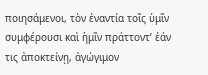ποιησάμενοι, τὸν ἐναντία τοῖς ὑμῖν συμφέρουσι καὶ ἡμῖν πράττοντʼ ἐάν τις ἀποκτείνῃ, ἀγώγιμον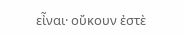εἶναι· οὔκουν ἐστὲ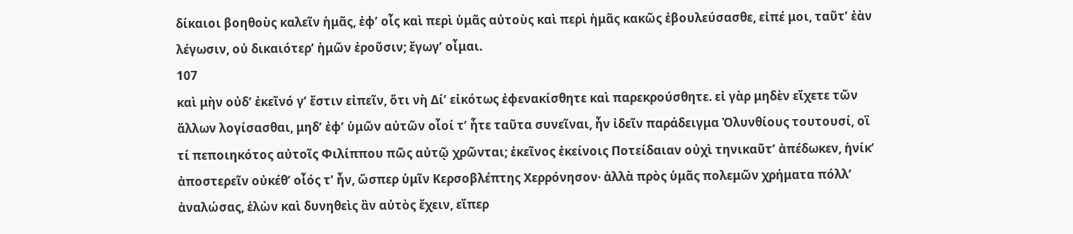δίκαιοι βοηθοὺς καλεῖν ἡμᾶς, ἐφʼ οἷς καὶ περὶ ὑμᾶς αὐτοὺς καὶ περὶ ἡμᾶς κακῶς ἐβουλεύσασθε, εἰπέ μοι, ταῦτʼ ἐὰν λέγωσιν, οὐ δικαιότερʼ ἡμῶν ἐροῦσιν; ἔγωγʼ οἶμαι.
107
καὶ μὴν οὐδʼ ἐκεῖνό γʼ ἔστιν εἰπεῖν, ὅτι νὴ Δίʼ εἰκότως ἐφενακίσθητε καὶ παρεκρούσθητε. εἰ γὰρ μηδὲν εἴχετε τῶν ἄλλων λογίσασθαι, μηδʼ ἐφʼ ὑμῶν αὐτῶν οἷοί τʼ ἦτε ταῦτα συνεῖναι, ἦν ἰδεῖν παράδειγμα Ὀλυνθίους τουτουσί, οἳ τί πεποιηκότος αὐτοῖς Φιλίππου πῶς αὐτῷ χρῶνται; ἐκεῖνος ἐκείνοις Ποτείδαιαν οὐχὶ τηνικαῦτʼ ἀπέδωκεν, ἡνίκʼ ἀποστερεῖν οὐκέθʼ οἷός τʼ ἦν, ὥσπερ ὑμῖν Κερσοβλέπτης Χερρόνησον· ἀλλὰ πρὸς ὑμᾶς πολεμῶν χρήματα πόλλʼ ἀναλώσας, ἑλὼν καὶ δυνηθεὶς ἂν αὐτὸς ἔχειν, εἴπερ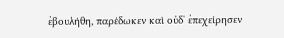ἐβουλήθη, παρέδωκεν καὶ οὐδʼ ἐπεχείρησεν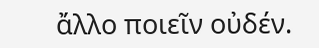ἄλλο ποιεῖν οὐδέν.